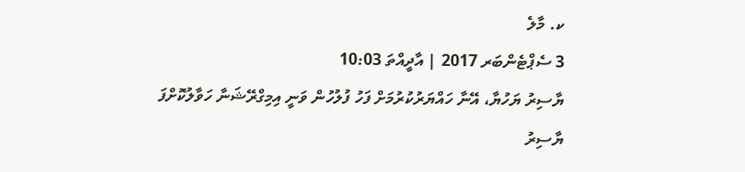ކ. މާލެ
3 ސެޕްޓެންބަރ 2017 | އާދީއްތަ 10:03
ޔާސިރު ޔަހުޔާ، އޭނާ ހައްޔަރުކުރުމަށް ފަހު ފުލުހުން ވަނީ އިމިގްރޭޝަނާ ހަވާލުކޮށްފަ
ޔާސިރު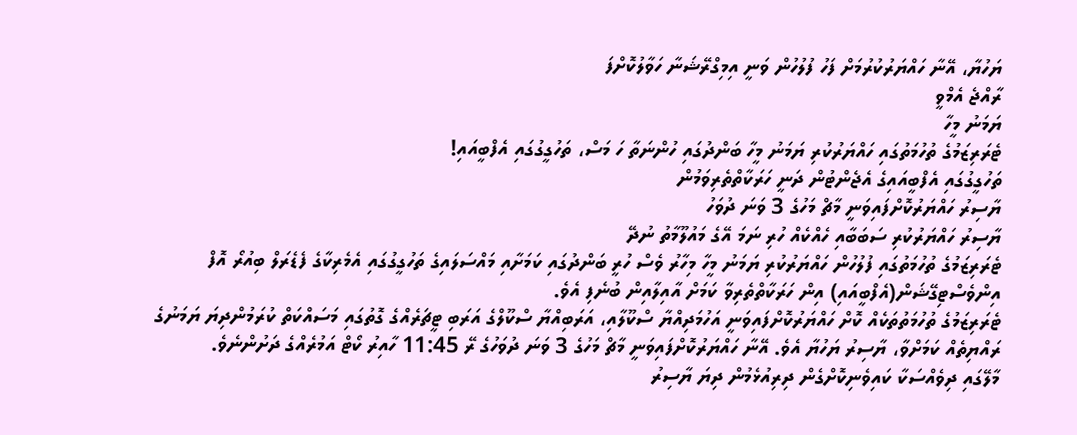ޔަހުޔާ، އޭނާ ހައްޔަރުކުރުމަށް ފަހު ފުލުހުން ވަނީ އިމިގްރޭޝަނާ ހަވާލުކޮށްފަ
ރާއްޖެ އެމްވީ
ޔަމަނު މީހާ
ޓެރަރިޒަމުގެ ތުހުމަތުގައި ހައްޔަރުކުރި ޔަމަނު މީހާ ބަންދުގައި ހުންނަތާ ހަ މަސް، ތަހުގީގުގައި އެފްބީއައި!
ތަހުގީގުގައި އެފްބީއައިގެ އެޖެންޓުން ދަނީ ހަރަކާތްތެރިވަމުން
ޔާސިރު ހައްޔަރުކޮށްފައިވަނީ މާޗް މަހުގެ 3 ވަނަ ދުވަހު
ޔާސިރު ހައްޔަރުކުރި ސަބަބާއި ހެއްކެއް ހުރި ނަމަ އޭގެ މައުލޫމާތު ނުދޭ
ޓެރަރިޒަމުގެ ތުހުމަތުގައި ފުލުހުން ހައްޔަރުކުރި ޔަމަނު މީހާ މިހާރު ވެސް ހުރީ ބަންދުގައި ކަމަށާއި މައްސަލައިގެ ތަހުގީގުގައި އެމެރިކާގެ ފެޑެރަލް ބިއުރޯ އޮފް އިންވެސްޓިގޭޝަން(އެފްބީއައި) އިން ހަރަކާތްތެރިވާ ކަމަށް އާއިލާއިން ބުނެފި އެވެ.
ޓެރަރިޒަމުގެ ތުހުމަތުތަކެއް ކޮށް ހައްޔަރުކޮށްފައިވަނީ އަހުމަދިއްޔާ ސްކޫލާއި، އަރަބިއްޔާ ސްކޫލްގެ އަރަބި ޓީޗަރެއްގެ ގޮތުގައި މަސައްކަތް ކުރަމުންދިޔަ ޔަމަނުގެ ރައްޔިތެއް ކަމަށްވާ، ޔާސިރު ޔަހުޔާ އެވެ. އޭނާ ހައްޔަރުކޮށްފައިވަނީ މާޗް މަހުގެ 3 ވަނަ ދުވަހުގެ ރޭ 11:45 ހާއިރު ކޯޓް އަމުރެއްގެ ދަށުންނެވެ.
މާލޭގައި ދިވެއްސަކާ ކައިވެނިކޮށްގެން ދިރިއުޅެމުން ދިޔަ ޔާސިރު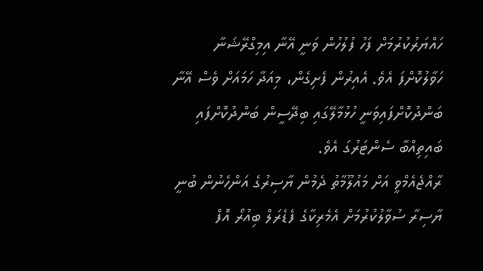ހައްޔަރުކުރުމަށް ފަހު ފުލުހުން ވަނީ އޭނާ އިމިގްރޭޝަނާ ހަވާލުކޮށްފަ އެވެ. އެއިރުން ފެށިގެން، މިއަދާ ހަމައަށް ވެސް އޭނާ ބަންދުކޮށްފައިވަނީ ހުޅުމާލޭގައި ބިދޭސީން ބަންދުކޮށްފައި ބައިތިއްބާ ސެންޓަރުގަ އެވެ.
ރާއްޖެއެމްވީ އަށް މައުލޫމާތު ދެމުން ޔާސިރުގެ އަންހެނުން ބުނީ ޔާސިރާ ސުވާލުކުރުމަށް އެމެރިކާގެ ފެޑެރަލް ބިއުރޯ އޮފް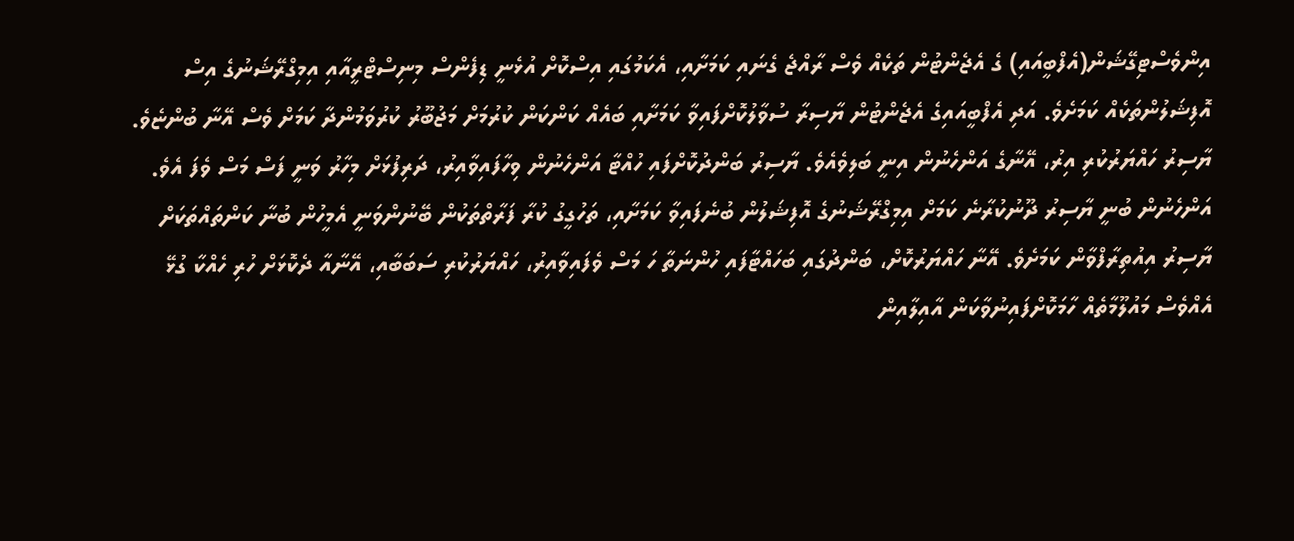އިންވެސްޓިގޭޝަން(އެފްބީއައި) ގެ އެޖެންޓުން ތަކެއް ވެސް ރާއްޖެ ގެނައި ކަމަށާއި، އެކަމުގައި އިސްކޮށް އުޅެނީ ޑިފެންސް މިނިސްޓްރީއާއި އިމިގްރޭޝަނުގެ އިސް އޮފިޝަލުންތަކެއް ކަމަށެވެ. އަދި އެފްބީއައިގެ އެޖެންޓުން ޔާސިރާ ސުވާލުކޮށްފައިވާ ކަމަށާއި ބައެއް ކަންކަން ކުރުމަށް މަޖުބޫރު ކުރުވަމުންދާ ކަމަށް ވެސް އޭނާ ބުންޏެވެ.
ޔާސިރު ހައްޔަރުކުރި އިރު، އޭނާގެ އަންހެނުން އިނީ ބަލިވެއެވެ. ޔާސިރު ބަންދުކޮށްފައި ހުއްޓާ އަންހެނުން ވިހާފައިވާއިރު، ދަރިފުޅަށް މިހާރު ވަނީ ފަސް މަސް ވެފަ އެވެ. އަންހެނުން ބުނީ ޔާސިރު ދޫނުކުރާނެ ކަމަށް އިމިގްރޭޝަނުގެ އޮފިޝަލުން ބުނެފައިވާ ކަމަށާއި، ތަހުގީގު ކުރާ ފަރާތްތަކުން ބޭނުންވަނީ އެމީހުން ބުނާ ކަންތައްތަކަށް ޔާސިރު އިއުތިރާފްވާން ކަމަށެވެ. އޭނާ ހައްޔަރުކޮށް، ބަންދުގައި ބަހައްޓާފައި ހުންނަތާ ހަ މަސް ވެފައިވާއިރު، ހައްޔަރުކުރި ސަބަބާއި، އޭނާއާ ދެކޮޅަށް ހުރި ހެއްކާ ގުޅޭ އެއްވެސް މައުލޫމާތެއް ހާމަކޮށްފައިނުވާކަން އާއިލާއިން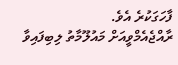ފާހަގަކުރެ އެވެ.
ރާއްޖެއެމްވީއަށް މައުލޫމާތު ލިބިފައިވާ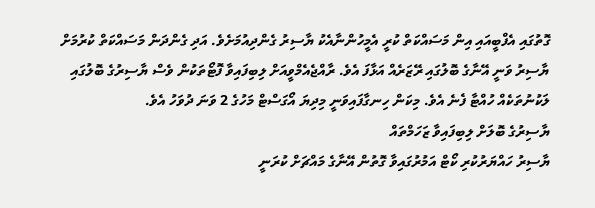ގޮތުގައި އެފްބީއައި އިން މަސައްކަތް ކުރީ އެމީހުންނާއެކު ޔާސިރު ގެންދިއުމަށެވެ. އަދި ގެންދަން މަސައްކަތް ކުރުމަށް ޔާސިރު ވަނީ އޭނާގެ ބޮލުގައި ރޭޒަރެއް އަޅާފަ އެވެ. ރާއްޖެއެމްވީއަށް ލިބިފައިވާ ފޮޓޯތަކުން ވެސް ޔާސިރުގެ ބޮލުގައި ލަކުނުތަކެއް ހުއްޓާ ފެނެ އެވެ. މިކަން ހިނގާފައިވަނީ މިދިޔަ އޯގަސްޓް މަހުގެ 2 ވަނަ ދުވަހު އެވެ.
ޔާސިރުގެ ބޮލަށް ލިބިފައިވާ ޒަހަމްތައް
ޔާސިރު ހައްޔަރުކުރި ކޯޓް އަމުރުގައިވާ ގޮތުން އޭނާގެ މައްޗަށް ކުރަނީ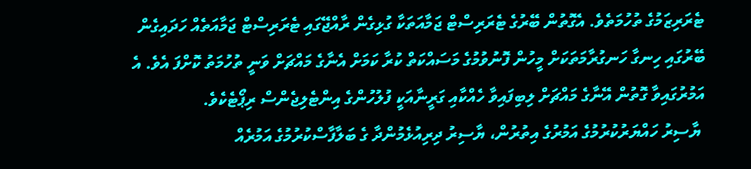ޓެރަރިޒަމުގެ ތުހުމަތެވެ. އެގޮތުން ބޭރުގެ ޓެރަރިސްޓް ޖަމާއަތަކާ ގުޅިގެން ރާއްޖޭގައި ޓެރަރިސްޓް ޖަމާއަތެއް ހަދައިގެން ބޭރުގައި ހިނގާ ހަނގުރާމަތަކަށް މީހުން ފޮނުވުމުގެ މަސައްކަތް ކުރާ ކަމަށް އެނާގެ މައްޗަށް ވަނީ ތުހުމަތު ކޮށްފަ އެވެ. އެ އަމުރުގައިވާ ގޮތުން އޭނާގެ މައްޗަށް ލިބިފައިވާ ހެއްކާއި ގަރީނާއަކީ ފުލުހުންގެ އިންޓެލިޖެންސް ރިޕޯޓެކެވެ.
 ޔާސިރު ހައްޔަރުކުރުމުގެ އަމުރުގެ އިތުރުން، ޔާސިރު ދިރިއުޅެމުންދާ ގެ ބަލާފާސްކުރުމުގެ އަމުރެއް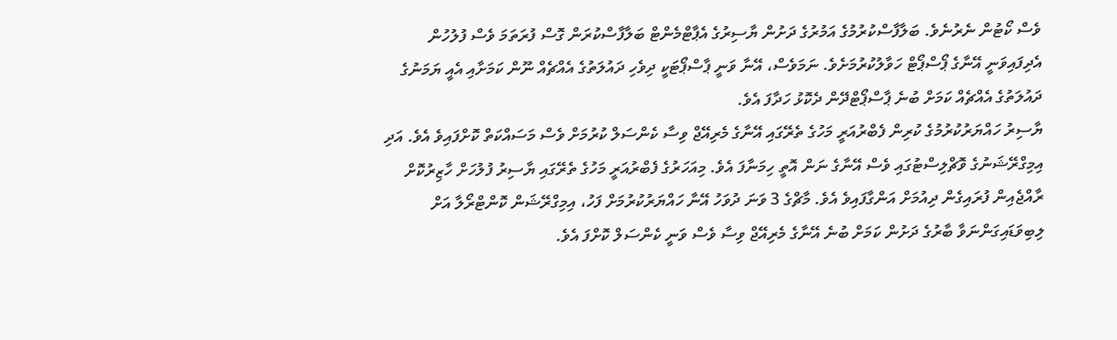ވެސް ކޯޓުން ނެރުނެވެ. ބަލާފާސްކުރުމުގެ އަމުރުގެ ދަށުން ޔާސިރުގެ އެޕާޓްމެންޓް ބަލާފާސްކުރަން ގޮސް ފުރަތަމަ ވެސް ފުލުހުން އެދިފައިވަނީ އޭނާގެ ޕޯސްޕޯޓް ހަވާލުކުރުމަށެވެ. ނަމަވެސް، އޭނާ ވަނީ ޕާސްޕޯޓަކީ ދިވެހި ދައުލަތުގެ އެއްޗެއް ނޫން ކަމަށާއި އެއީ ޔަމަނުގެ ދައުލަތުގެ އެއްޗެއް ކަމަށް ބުނެ ޕާސްޕޯޓްދޭން ދެކޮޅު ހަދާފަ އެވެ.
ޔާސިރު ހައްޔަރުކުރުމުގެ ކުރިން ފެބްރުއަރީ މަހުގެ ތެރޭގައި އޭނާގެ މެރިއޭޖް ވިސާ ކެންސަލް ކުރުމަށް ވެސް މަސައްކަތް ކޮށްފައިވެ އެވެ. އަދި އިމިގްރޭޝަނުގެ ވޮޗްލިސްޓުގައި ވެސް އޭނާގެ ނަން އޮތީ ހިމަނާފަ އެވެ. މިއަހަރުގެ ފެބްރުއަރީ މަހުގެ ތެރޭގައި ޔާސިރު ފުލުހަށް ހާޒިރުކޮށް ރާއްޖެއިން ފުރައިގެން ދިއުމަށް އަންގާފައިވެ އެވެ. މާޗްގެ 3 ވަނަ ދުވަހު އޭނާ ހައްޔަރުކުރުމަށް ފަހު، އިމިގްރޭޝަން ކޮންޓްރޯލާ އަށް ލިބިވަޑައިގަންނަވާ ބާރުގެ ދަށުން ކަމަށް ބުނެ އޭނާގެ މެރިއޭޖް ވިސާ ވެސް ވަނީ ކެންސަލް ކޮށްފަ އެވެ.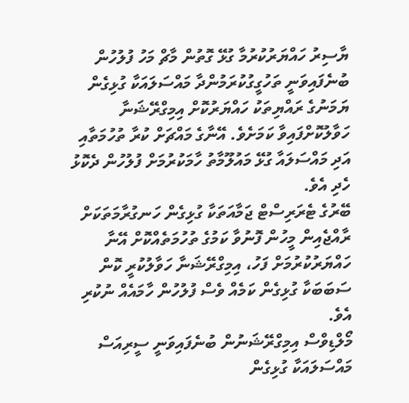ޔާސިރު ހައްޔަރުކުރުމާ ގުޅޭ ގޮތުން މާޗް މަހު ފުލުހުން ބުނެފައިވަނީ ތަހުގީގުކުރަމުންދާ މައްސަލައަކާ ގުޅިގެން ޔަމަނުގެ ރައްޔިތަކު ހައްޔަރުކޮށް އިމިގްރޭޝަނާ ހަވާލުކޮށްފައިވާ ކަމަށެވެ. އޭނާގެ މައްޗަށް ކުރާ ތުހުމަތާއި އަދި މައްސަލައާ ގުޅޭ މައުލޫމާތު ހާމަކުރުމަށް ފުލުހުން ދެކޮޅު ހެދި އެވެ.
ބޭރުގެ ޓެރަރިސްޓް ޖަމާއަތަކާ ގުޅިގެން ހަނގުރާމަތަކަށް ރާއްޖެއިން މީހުން ފޮނުވާ ކަމުގެ ތުހުމަތެއްކޮށް އޭނާ ހައްޔަރުކުރުމަށް ފަހު، އިމިގްރޭޝަނާ ހަވާލުކުރީ ކޮން ސަބަބަކާ ގުޅިގެން ކަމެއް ވެސް ފުލުހުން ހާމައެއް ނުކުރި އެވެ.
މޯލްޑިވްސް އިމިގްރޭޝަނުން ބުނެފައިވަނީ ސީރިއަސް މައްސަލައަކާ ގުޅިގެން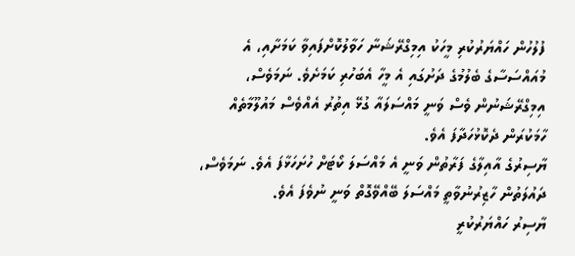ފުލުހުން ހައްޔަރުކުރި މީހަކު އިމިގްރޭޝަނާ ހަވާލުކޮށްފައިވާ ކަމަށާއި، އެ މުއައްސަސާގެ ބެލުމުގެ ދަށުގައި އެ މީހާ އެބަހުރި ކަމަށެވެ. ނަމަވެސް، އިމިގްރޭޝަނުން ވެސް ވަނީ މައްސަލައާ ގުޅޭ އިތުރު އެއްވެސް މައުލޫމާތެއް ހާމަކުރަން ދެކޮޅުހަދާފަ އެވެ.
ޔާސިރުގެ އާއިލާގެ ފަރާތުން ވަނީ އެ މައްސަލަ ކޯޓަށް ހުށަހަޅާފަ އެވެ. ނަމަވެސް، ދައުލަތުން ހާޒިރުނުވާތީ މައްސަލަ ބޭއްވޭގޮތް ވަނީ ނުވެފަ އެވެ.
ޔާސިރު ހައްޔަރުކުރީ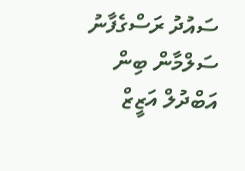ސައުދު ރަސްގެފާނު ސަލްމާން ބިން އަބްދުލް އަޒީޒް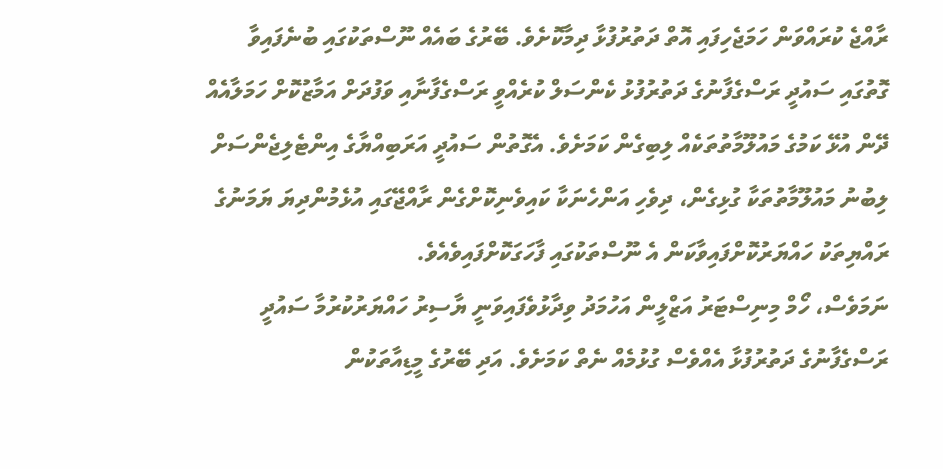ރާއްޖެ ކުރައްވަން ހަމަޖެހިފައި އޮތް ދަތުރުފުޅާ ދިމާކޮށެވެ. ބޭރުގެ ބައެއް ނޫސްތަކުގައި ބުނެފައިވާ ގޮތުގައި ސައުދީ ރަސްގެފާނުގެ ދަތުރުފުޅު ކެންސަލް ކުރެއްވީ ރަސްގެފާނާއި ވަފުދަށް އަމާޒުކޮށް ހަމަލާއެއް ދޭން އުޅޭ ކަމުގެ މައުލޫމާތުތަކެއް ލިބިގެން ކަމަށެވެ. އެގޮތުން ސައުދީ އަރަބިއްޔާގެ އިންޓެލިޖެންސަށް ލިބުނު މައުލޫމާތުތަކާ ގުޅިގެން، ދިވެހި އަންހެނަކާ ކައިވެނިކޮށްގެން ރާއްޖޭގައި އުޅެމުންދިޔަ ޔަމަނުގެ ރައްޔިތަކު ހައްޔަރުކޮށްފައިވާކަން އެ ނޫސްތަކުގައި ފާހަގަކޮށްފައިވެއެވެ.
ނަމަވެސް، ހޯމް މިނިސްޓަރު އަޒްލީން އަހުމަދު ވިދާޅުވެފައިވަނީ ޔާސިރު ހައްޔަރުކުރުމާ ސައުދީ ރަސްގެފާނުގެ ދަތުރުފުޅާ އެއްވެސް ގުޅުމެއް ނެތް ކަމަށެވެ. އަދި ބޭރުގެ މީޑިއާތަކުން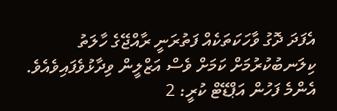އެފަދަ ދޮގު ވާހަކަތަކެއް ފަތުރަނީ ރާއްޖޭގެ ހާލަތު ކިލަނބުކުރުމަށް ކަމަށް ވެސް އަޒްލީން ވިދާޅުވެފައިވެއެވެ.
އެންމެ ފަހުން އަޕްޑޭޓް ކުރީ: 2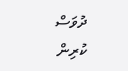ދުވަސް ކުރިން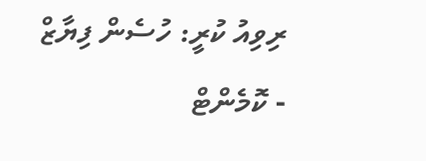ރިވިއު ކުރީ: ހުސެން ފިޔާޒް
- ކޮމެންޓް